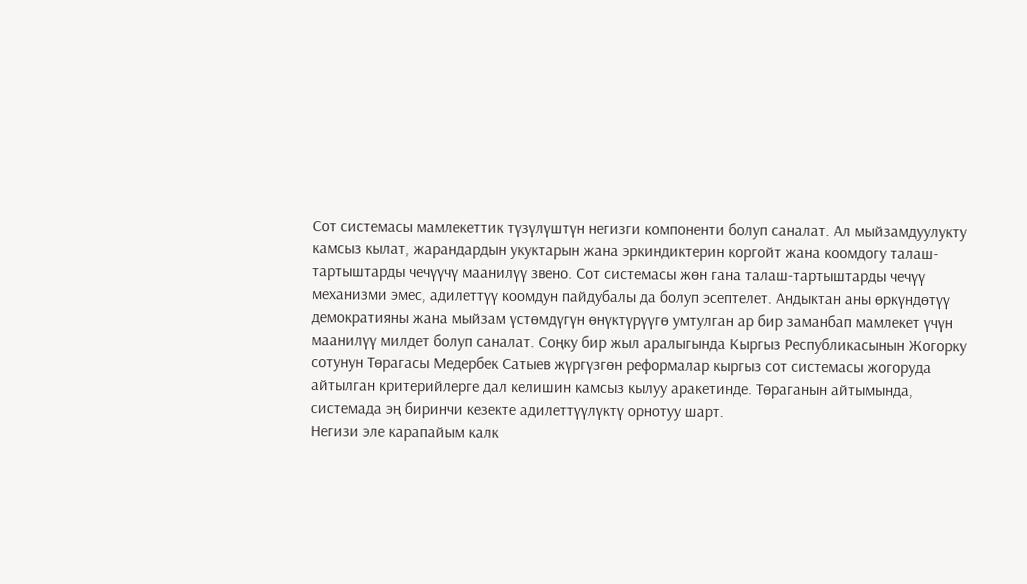Сот системасы мамлекеттик түзүлүштүн негизги компоненти болуп саналат. Ал мыйзамдуулукту камсыз кылат, жарандардын укуктарын жана эркиндиктерин коргойт жана коомдогу талаш-тартыштарды чечүүчү маанилүү звено. Сот системасы жөн гана талаш-тартыштарды чечүү механизми эмес, адилеттүү коомдун пайдубалы да болуп эсептелет. Андыктан аны өркүндөтүү демократияны жана мыйзам үстөмдүгүн өнүктүрүүгө умтулган ар бир заманбап мамлекет үчүн маанилүү милдет болуп саналат. Соңку бир жыл аралыгында Кыргыз Республикасынын Жогорку сотунун Төрагасы Медербек Сатыев жүргүзгөн реформалар кыргыз сот системасы жогоруда айтылган критерийлерге дал келишин камсыз кылуу аракетинде. Төраганын айтымында, системада эң биринчи кезекте адилеттүүлүктү орнотуу шарт.
Негизи эле карапайым калк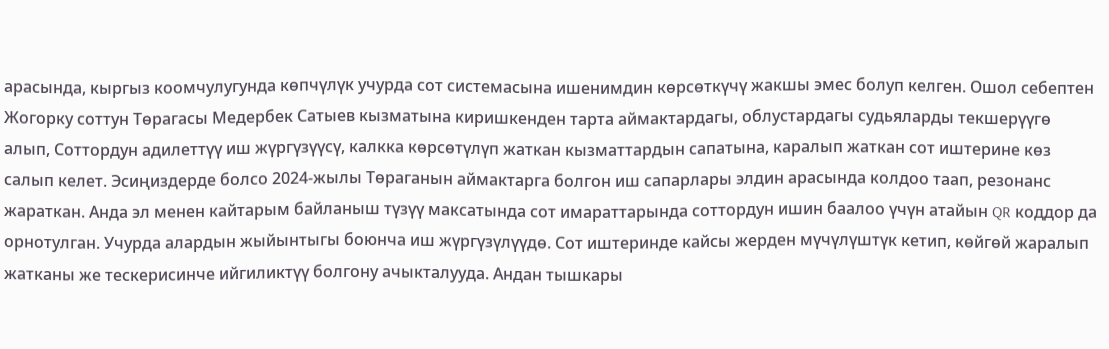арасында, кыргыз коомчулугунда көпчүлүк учурда сот системасына ишенимдин көрсөткүчү жакшы эмес болуп келген. Ошол себептен Жогорку соттун Төрагасы Медербек Сатыев кызматына киришкенден тарта аймактардагы, облустардагы судьяларды текшерүүгө алып, Соттордун адилеттүү иш жүргүзүүсү, калкка көрсөтүлүп жаткан кызматтардын сапатына, каралып жаткан сот иштерине көз салып келет. Эсиңиздерде болсо 2024-жылы Төраганын аймактарга болгон иш сапарлары элдин арасында колдоо таап, резонанс жараткан. Анда эл менен кайтарым байланыш түзүү максатында сот имараттарында соттордун ишин баалоо үчүн атайын QR коддор да орнотулган. Учурда алардын жыйынтыгы боюнча иш жүргүзүлүүдө. Сот иштеринде кайсы жерден мүчүлүштүк кетип, көйгөй жаралып жатканы же тескерисинче ийгиликтүү болгону ачыкталууда. Андан тышкары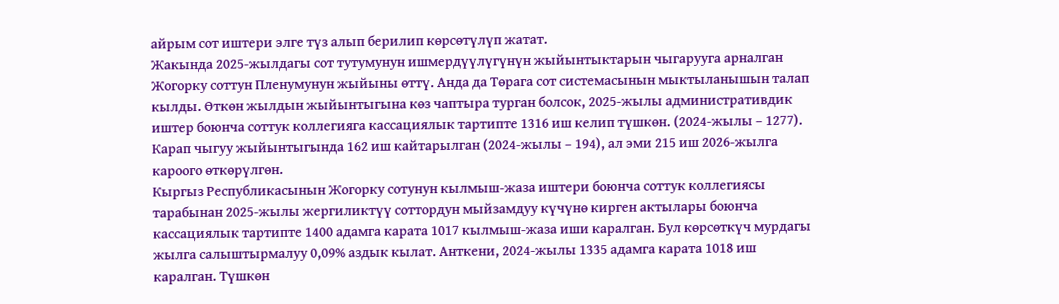айрым сот иштери элге түз алып берилип көрсөтүлүп жатат.
Жакында 2025-жылдагы сот тутумунун ишмердүүлүгүнүн жыйынтыктарын чыгарууга арналган Жогорку соттун Пленумунун жыйыны өттү. Анда да Төрага сот системасынын мыктыланышын талап кылды. Өткөн жылдын жыйынтыгына көз чаптыра турган болсок, 2025-жылы административдик иштер боюнча соттук коллегияга кассациялык тартипте 1316 иш келип түшкөн. (2024-жылы – 1277). Карап чыгуу жыйынтыгында 162 иш кайтарылган (2024-жылы – 194), ал эми 215 иш 2026-жылга кароого өткөрүлгөн.
Кыргыз Республикасынын Жогорку сотунун кылмыш-жаза иштери боюнча соттук коллегиясы тарабынан 2025-жылы жергиликтүү соттордун мыйзамдуу күчүнө кирген актылары боюнча кассациялык тартипте 1400 адамга карата 1017 кылмыш-жаза иши каралган. Бул көрсөткүч мурдагы жылга салыштырмалуу 0,09% аздык кылат. Анткени, 2024-жылы 1335 адамга карата 1018 иш каралган. Түшкөн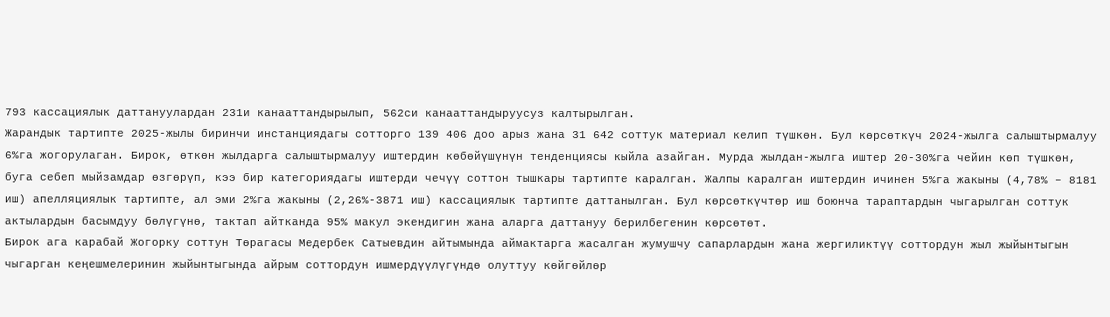793 кассациялык даттануулардан 231и канааттандырылып, 562си канааттандыруусуз калтырылган.
Жарандык тартипте 2025-жылы биринчи инстанциядагы сотторго 139 406 доо арыз жана 31 642 соттук материал келип түшкөн. Бул көрсөткүч 2024-жылга салыштырмалуу 6%га жогорулаган. Бирок, өткөн жылдарга салыштырмалуу иштердин көбөйүшүнүн тенденциясы кыйла азайган. Мурда жылдан-жылга иштер 20-30%га чейин көп түшкөн, буга себеп мыйзамдар өзгөрүп, кээ бир категориядагы иштерди чечүү соттон тышкары тартипте каралган. Жалпы каралган иштердин ичинен 5%га жакыны (4,78% – 8181 иш) апелляциялык тартипте, ал эми 2%га жакыны (2,26%-3871 иш) кассациялык тартипте даттанылган. Бул көрсөткүчтөр иш боюнча тараптардын чыгарылган соттук актылардын басымдуу бөлүгүнө, тактап айтканда 95% макул экендигин жана аларга даттануу берилбегенин көрсөтөт.
Бирок ага карабай Жогорку соттун Төрагасы Медербек Сатыевдин айтымында аймактарга жасалган жумушчу сапарлардын жана жергиликтүү соттордун жыл жыйынтыгын чыгарган кеңешмелеринин жыйынтыгында айрым соттордун ишмердүүлүгүндө олуттуу көйгөйлөр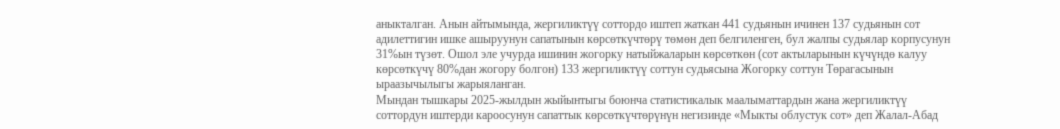аныкталган. Анын айтымында, жергиликтүү соттордо иштеп жаткан 441 судьянын ичинен 137 судьянын сот адилеттигин ишке ашыруунун сапатынын көрсөткүчтөрү төмөн деп белгиленген, бул жалпы судьялар корпусунун 31%ын түзөт. Ошол эле учурда ишинин жогорку натыйжаларын көрсөткөн (сот актыларынын күчүндө калуу көрсөткүчү 80%дан жогору болгон) 133 жергиликтүү соттун судьясына Жогорку соттун Төрагасынын ыраазычылыгы жарыяланган.
Мындан тышкары 2025-жылдын жыйынтыгы боюнча статистикалык маалыматтардын жана жергиликтүү соттордун иштерди кароосунун сапаттык көрсөткүчтөрүнүн негизинде «Мыкты облустук сот» деп Жалал-Абад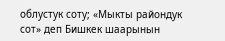облустук соту; «Мыкты райондук сот» деп Бишкек шаарынын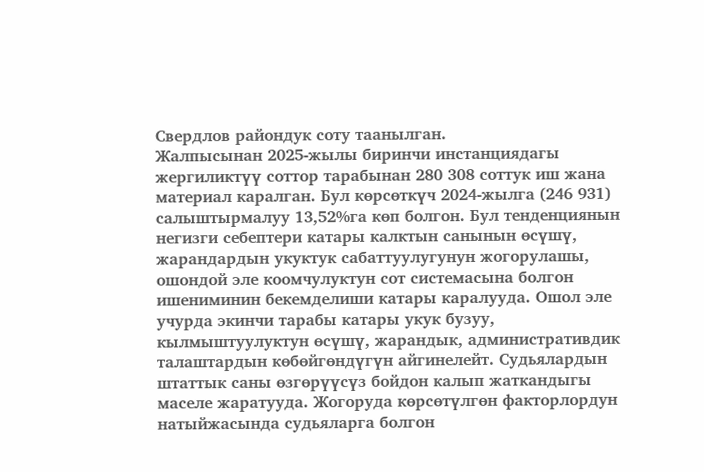Свердлов райондук соту таанылган.
Жалпысынан 2025-жылы биринчи инстанциядагы жергиликтүү соттор тарабынан 280 308 соттук иш жана материал каралган. Бул көрсөткүч 2024-жылга (246 931) салыштырмалуу 13,52%га көп болгон. Бул тенденциянын негизги себептери катары калктын санынын өсүшү, жарандардын укуктук сабаттуулугунун жогорулашы, ошондой эле коомчулуктун сот системасына болгон ишениминин бекемделиши катары каралууда. Ошол эле учурда экинчи тарабы катары укук бузуу, кылмыштуулуктун өсүшү, жарандык, административдик талаштардын көбөйгөндүгүн айгинелейт. Судьялардын штаттык саны өзгөрүүсүз бойдон калып жаткандыгы маселе жаратууда. Жогоруда көрсөтүлгөн факторлордун натыйжасында судьяларга болгон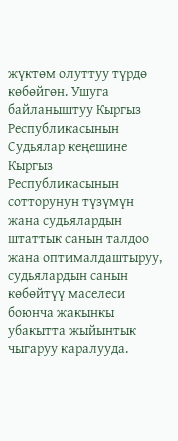жүктөм олуттуу түрдө көбөйгөн. Ушуга байланыштуу Кыргыз Республикасынын Судьялар кеңешине Кыргыз Республикасынын сотторунун түзүмүн жана судьялардын штаттык санын талдоо жана оптималдаштыруу, судьялардын санын көбөйтүү маселеси боюнча жакынкы убакытта жыйынтык чыгаруу каралууда.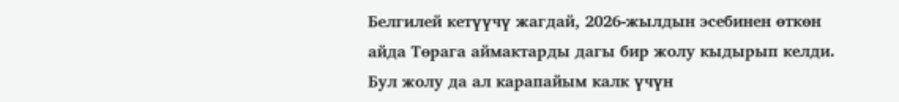Белгилей кетүүчү жагдай, 2026-жылдын эсебинен өткөн айда Төрага аймактарды дагы бир жолу кыдырып келди. Бул жолу да ал карапайым калк үчүн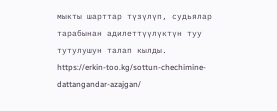мыкты шарттар түзүлүп, судьялар тарабынан адилеттүүлүктүн туу тутулушун талап кылды.
https://erkin-too.kg/sottun-chechimine-dattangandar-azajgan/